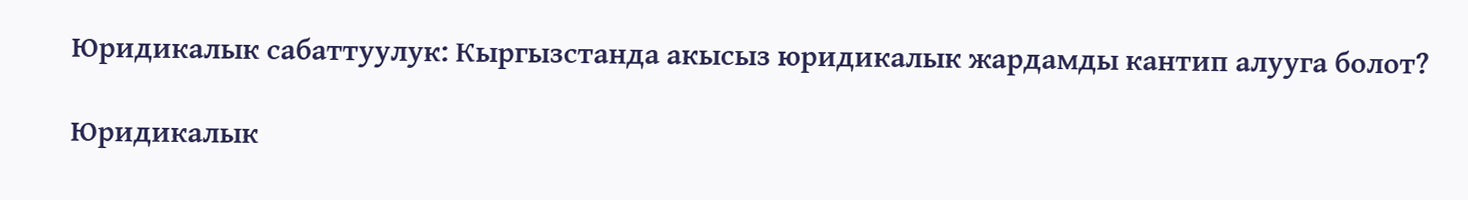Юридикалык сабаттуулук: Кыргызстанда акысыз юридикалык жардамды кантип алууга болот?

Юридикалык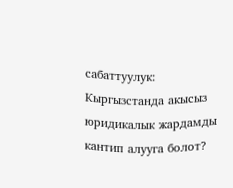сабаттуулук: Кыргызстанда акысыз юридикалык жардамды кантип алууга болот?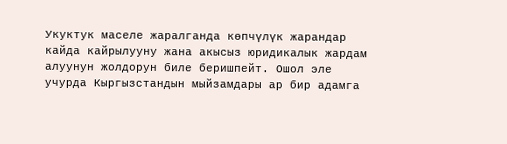Укуктук маселе жаралганда көпчүлүк жарандар кайда кайрылууну жана акысыз юридикалык жардам алуунун жолдорун биле беришпейт. Ошол эле учурда Кыргызстандын мыйзамдары ар бир адамга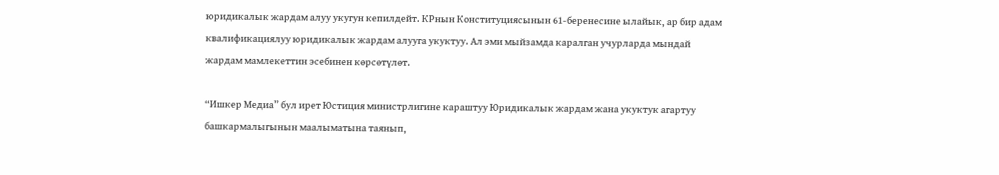юридикалык жардам алуу укугун кепилдейт. КРнын Конституциясынын 61-беренесине ылайык, ар бир адам квалификациялуу юридикалык жардам алууга укуктуу. Ал эми мыйзамда каралган учурларда мындай жардам мамлекеттин эсебинен көрсөтүлөт.

“Ишкер Медиа” бул ирет Юстиция министрлигине караштуу Юридикалык жардам жана укуктук агартуу башкармалыгынын маалыматына таянып,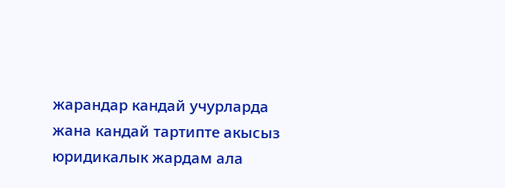жарандар кандай учурларда жана кандай тартипте акысыз юридикалык жардам ала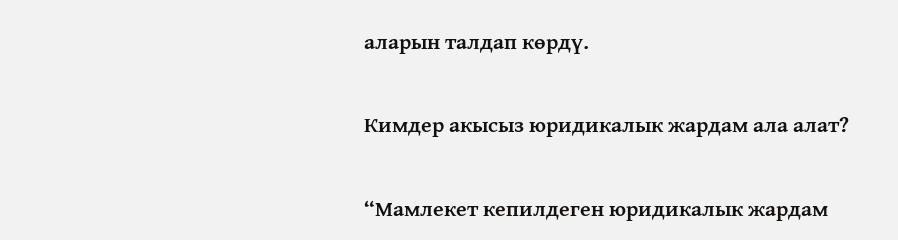аларын талдап көрдү.

Кимдер акысыз юридикалык жардам ала алат?

“Мамлекет кепилдеген юридикалык жардам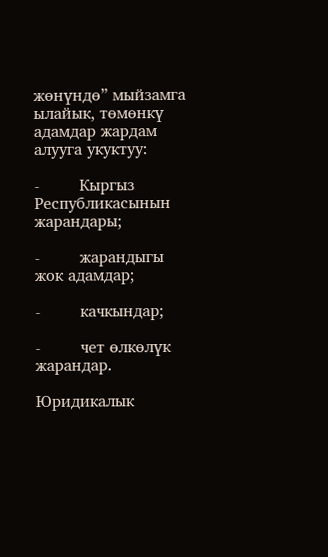жөнүндө” мыйзамга ылайык, төмөнкү адамдар жардам алууга укуктуу:

-        Кыргыз Республикасынын жарандары;

-        жарандыгы жок адамдар;

-        качкындар;

-        чет өлкөлүк жарандар.

Юридикалык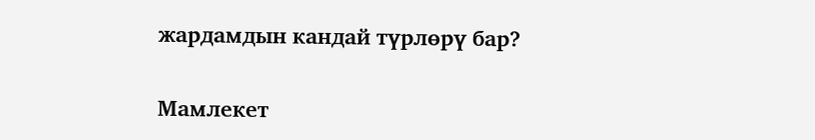жардамдын кандай түрлөрү бар?

Мамлекет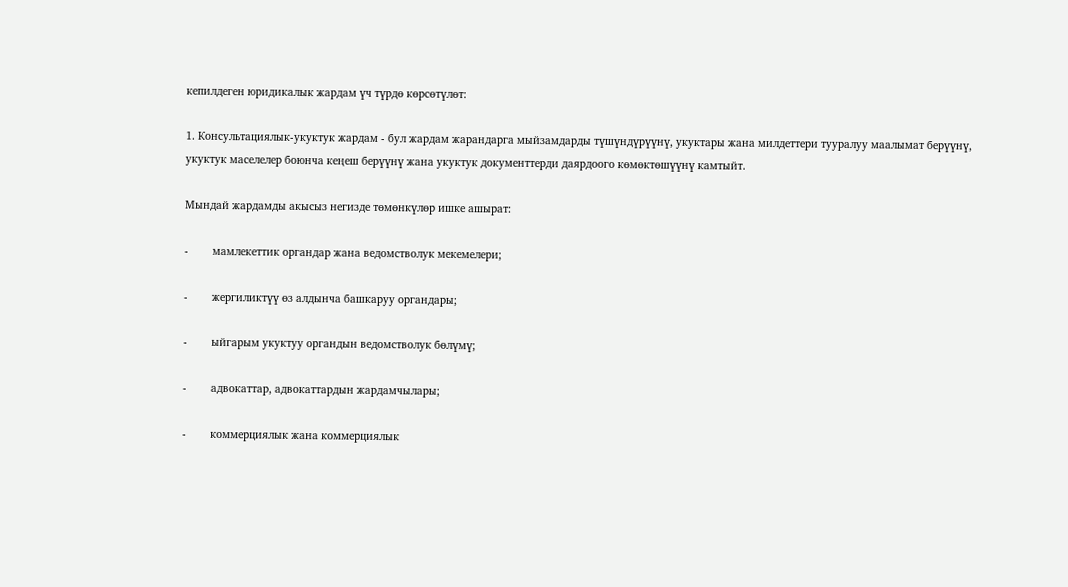кепилдеген юридикалык жардам үч түрдө көрсөтүлөт:

1. Консультациялык-укуктук жардам - бул жардам жарандарга мыйзамдарды түшүндүрүүнү, укуктары жана милдеттери тууралуу маалымат берүүнү, укуктук маселелер боюнча кеңеш берүүнү жана укуктук документтерди даярдоого көмөктөшүүнү камтыйт.

Мындай жардамды акысыз негизде төмөнкүлөр ишке ашырат:

-        мамлекеттик органдар жана ведомстволук мекемелери;

-        жергиликтүү өз алдынча башкаруу органдары;

-        ыйгарым укуктуу органдын ведомстволук бөлүмү;

-        адвокаттар, адвокаттардын жардамчылары;

-        коммерциялык жана коммерциялык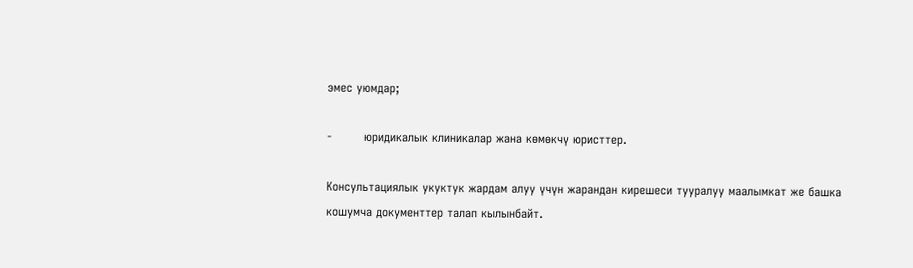эмес уюмдар;

-        юридикалык клиникалар жана көмөкчү юристтер.

Консультациялык укуктук жардам алуу үчүн жарандан кирешеси тууралуу маалымкат же башка кошумча документтер талап кылынбайт.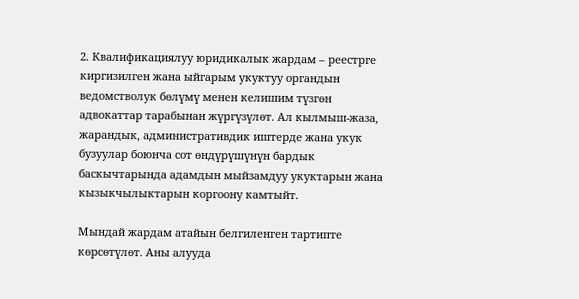2. Квалификациялуу юридикалык жардам – реестрге киргизилген жана ыйгарым укуктуу органдын ведомстволук бөлүмү менен келишим түзгөн адвокаттар тарабынан жүргүзүлөт. Ал кылмыш-жаза, жарандык, административдик иштерде жана укук бузуулар боюнча сот өндүрүшүнүн бардык баскычтарында адамдын мыйзамдуу укуктарын жана кызыкчылыктарын коргоону камтыйт.

Мындай жардам атайын белгиленген тартипте көрсөтүлөт. Аны алууда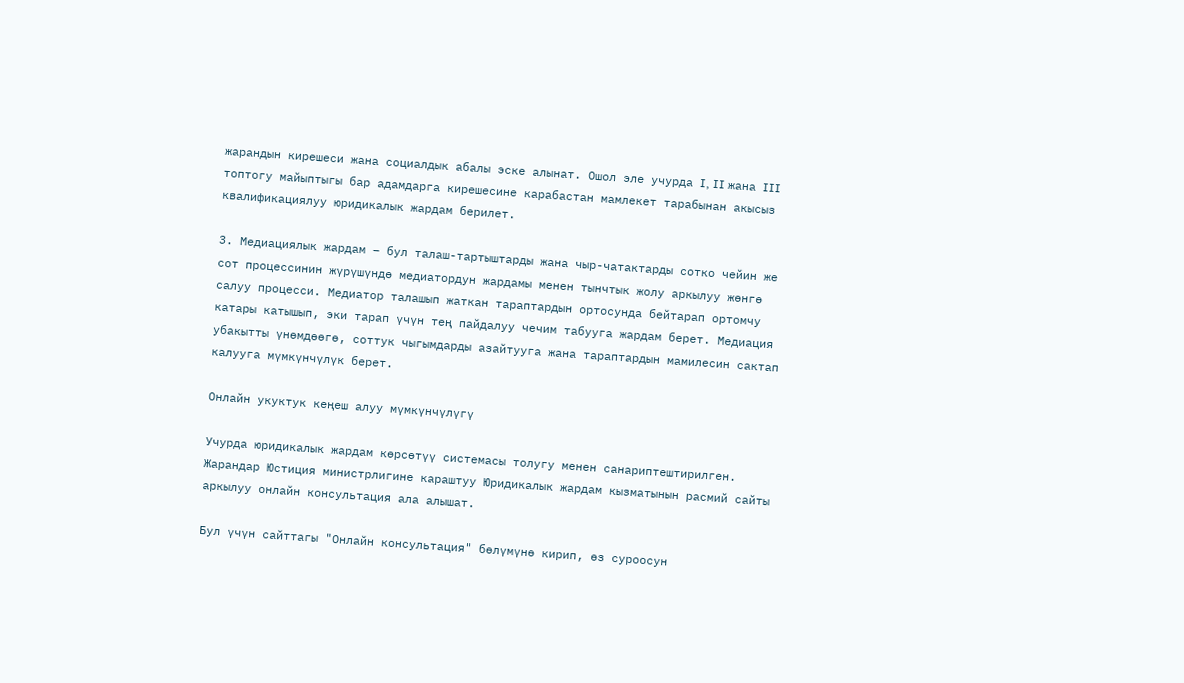жарандын кирешеси жана социалдык абалы эске алынат. Ошол эле учурда I, II жана III топтогу майыптыгы бар адамдарга кирешесине карабастан мамлекет тарабынан акысыз квалификациялуу юридикалык жардам берилет.

3. Медиациялык жардам – бул талаш-тартыштарды жана чыр-чатактарды сотко чейин же сот процессинин жүрүшүндө медиатордун жардамы менен тынчтык жолу аркылуу жөнгө салуу процесси. Медиатор талашып жаткан тараптардын ортосунда бейтарап ортомчу катары катышып, эки тарап үчүн тең пайдалуу чечим табууга жардам берет. Медиация убакытты үнөмдөөгө, соттук чыгымдарды азайтууга жана тараптардын мамилесин сактап калууга мүмкүнчүлүк берет.

Онлайн укуктук кеңеш алуу мүмкүнчүлүгү

Учурда юридикалык жардам көрсөтүү системасы толугу менен санариптештирилген. Жарандар Юстиция министрлигине караштуу Юридикалык жардам кызматынын расмий сайты аркылуу онлайн консультация ала алышат.

Бул үчүн сайттагы "Онлайн консультация" бөлүмүнө кирип, өз суроосун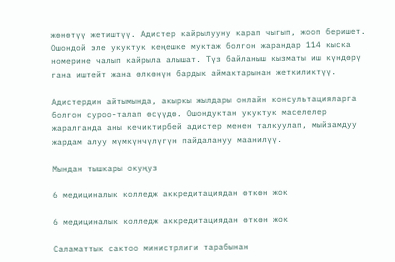жөнөтүү жетиштүү. Адистер кайрылууну карап чыгып, жооп беришет. Ошондой эле укуктук кеңешке муктаж болгон жарандар 114 кыска номерине чалып кайрыла алышат. Түз байланыш кызматы иш күндөрү гана иштейт жана өлкөнүн бардык аймактарынан жеткиликтүү.

Адистердин айтымында, акыркы жылдары онлайн консультацияларга болгон суроо-талап өсүүдө. Ошондуктан укуктук маселелер жаралганда аны кечиктирбей адистер менен талкуулап, мыйзамдуу жардам алуу мүмкүнчүлүгүн пайдалануу маанилүү.

Мындан тышкары окуңуз

6 медициналык колледж аккредитациядан өткөн жок

6 медициналык колледж аккредитациядан өткөн жок

Саламаттык сактоо министрлиги тарабынан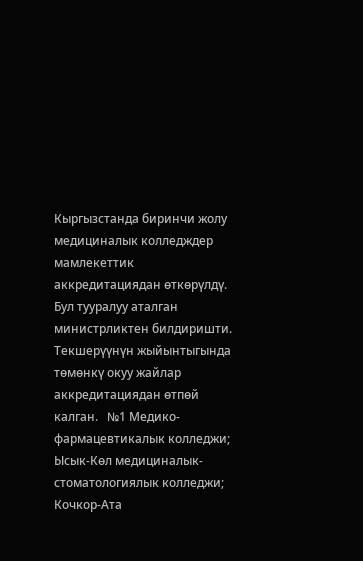Кыргызстанда биринчи жолу медициналык колледждер мамлекеттик аккредитациядан өткөрүлдү. Бул тууралуу аталган министрликтен билдиришти. Текшерүүнүн жыйынтыгында төмөнкү окуу жайлар аккредитациядан өтпөй калган.   №1 Медико-фармацевтикалык колледжи;  Ысык-Көл медициналык-стоматологиялык колледжи; Кочкор-Ата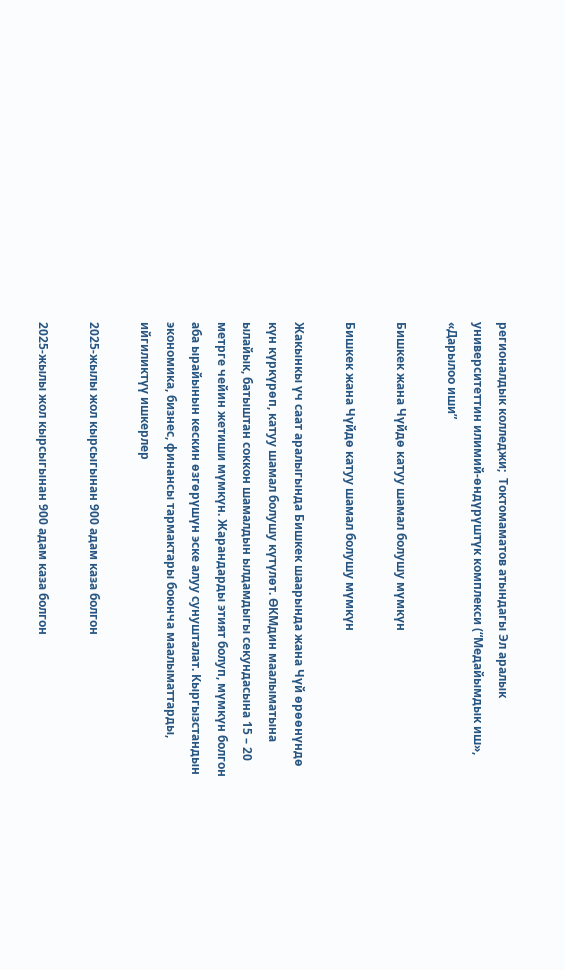регионалдык колледжи;  Токтомаматов атындагы Эл аралык университеттин илимий-өндүрүштүк комплекси (“Медайымдык иш», «Дарылоо иши”

Бишкек жана Чүйдө катуу шамал болушу мүмкүн

Бишкек жана Чүйдө катуу шамал болушу мүмкүн

Жакынкы үч саат аралыгында Бишкек шаарында жана Чүй өрөөнүндө күн күркүрөп, катуу шамал болушу күтүлөт. ӨКМдин маалыматына ылайык, батыштан соккон шамалдын ылдамдыгы секундасына 15 – 20 метрге чейин жетиши мүмкүн. Жарандарды этият болуп, мүмкүн болгон аба ырайынын кескин өзгөрүшүн эске алуу сунушталат. Кыргызстандын экономика, бизнес, финансы тармактары боюнча маалыматтарды, ийгиликтүү ишкерлер

2025-жылы жол кырсыгынан 900 адам каза болгон

2025-жылы жол кырсыгынан 900 адам каза болгон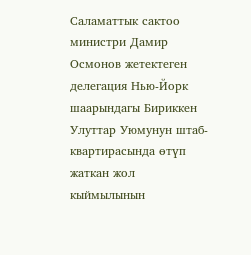Саламаттык сактоо министри Дамир Осмонов жетектеген делегация Нью-Йорк шаарындагы Бириккен Улуттар Уюмунун штаб-квартирасында өтүп жаткан жол кыймылынын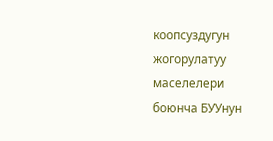коопсуздугун жогорулатуу маселелери боюнча БУУнун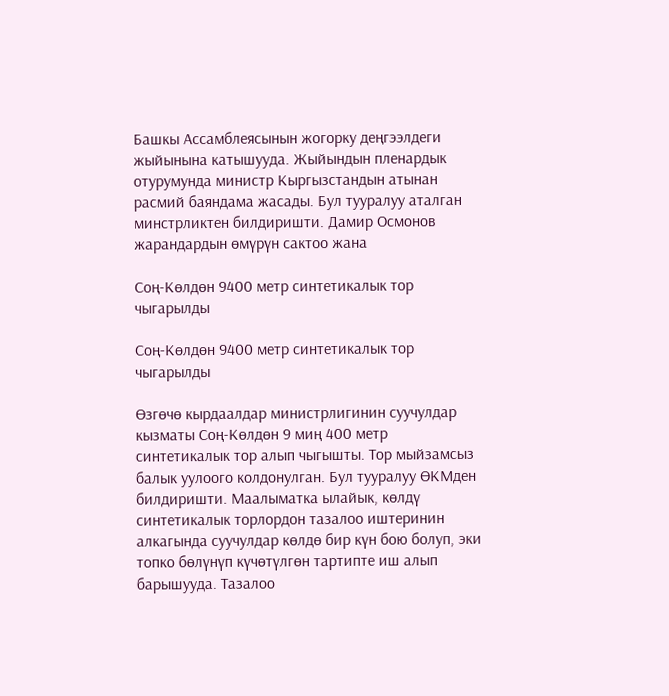Башкы Ассамблеясынын жогорку деңгээлдеги жыйынына катышууда. Жыйындын пленардык отурумунда министр Кыргызстандын атынан расмий баяндама жасады. Бул тууралуу аталган минстрликтен билдиришти. Дамир Осмонов жарандардын өмүрүн сактоо жана

Соң-Көлдөн 9400 метр синтетикалык тор чыгарылды

Соң-Көлдөн 9400 метр синтетикалык тор чыгарылды

Өзгөчө кырдаалдар министрлигинин суучулдар кызматы Соң-Көлдөн 9 миң 400 метр синтетикалык тор алып чыгышты. Тор мыйзамсыз балык уулоого колдонулган. Бул тууралуу ӨКМден билдиришти. Маалыматка ылайык, көлдү синтетикалык торлордон тазалоо иштеринин алкагында суучулдар көлдө бир күн бою болуп, эки топко бөлүнүп күчөтүлгөн тартипте иш алып барышууда. Тазалоо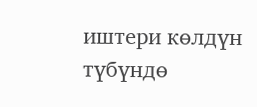иштери көлдүн түбүндө